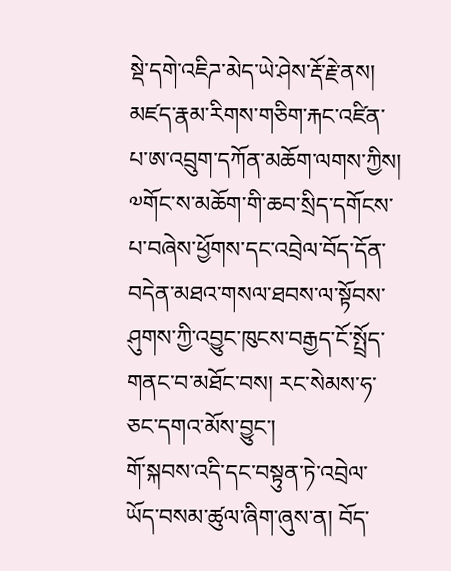སྡེ་དགེ་འཇིཌ་མེད་ཡེ་ཤེས་རྡོ་རྗེ་ནས།
མཛད་རྣམ་རིགས་གཅིག་རྐང་འཛིན་པ་ཨ་འབྲུག་དཀོན་མཆོག་ལགས་ཀྱིས། ༧གོང་ས་མཆོག་གི་ཆབ་སྲིད་དགོངས་པ་བཞེས་ཕྱོགས་དང་འབྲེལ་བོད་དོན་བདེན་མཐའ་གསལ་ཐབས་ལ་སྟོབས་ཤུགས་ཀྱི་འབྱུང་ཁུངས་བརྒྱད་ངོ་སྤྲོད་གནང་བ་མཐོང་བས། རང་སེམས་ཧ་ཅང་དགའ་མོས་བྱུང་།
གོ་སྐབས་འདི་དང་བསྟུན་ཏེ་འབྲེལ་ཡོད་བསམ་ཚུལ་ཞིག་ཞུས་ན། བོད་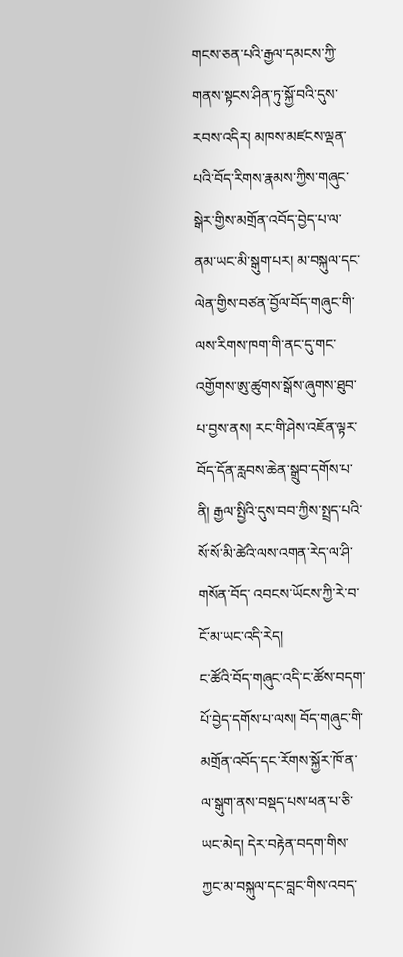གངས་ཅན་པའི་རྒྱལ་དམངས་ཀྱི་གནས་སྟངས་ཤིན་ཏུ་སྐྱོ་བའི་དུས་རབས་འདིར། མཁས་མཛངས་ལྡན་པའི་བོད་རིགས་རྣམས་ཀྱིས་གཞུང་སྒེར་གྱིས་མགྲོན་འབོད་བྱེད་པ་ལ་ ནམ་ཡང་མི་སྒུག་པར། མ་བསྐུལ་དང་ལེན་གྱིས་བཙན་བྱོལ་བོད་གཞུང་གི་ལས་རིགས་ཁག་གི་ནང་དུ་གང་འགྱོགས་ཨུ་ཚུགས་སྒོས་ཞུགས་ཐུབ་པ་བྱས་ནས། རང་གི་ཤེས་འཇོན་ལྟར་བོད་དོན་རླབས་ཆེན་སྒྲུབ་དགོས་པ་ནི། རྒྱལ་སྤྱིའི་དུས་བབ་ཀྱིས་སྤྲད་པའི་སོ་སོ་མི་ཚེའི་ལས་འགན་རེད་ལ་ཤི་གསོན་བོད་ འབངས་ཡོངས་ཀྱི་རེ་བ་ངོ་མ་ཡང་འདི་རེད།
ང་ཚོའི་བོད་གཞུང་འདི་ང་ཚོས་བདག་པོ་བྱེད་དགོས་པ་ལས། བོད་གཞུང་གི་མགྲོན་འབོད་དང་རོགས་སྐྱོར་ཁོ་ན་ལ་སྒུག་ནས་བསྡད་པས་ཕན་པ་ཅི་ཡང་མེད། དེར་བརྟེན་བདག་གིས་ཀྱང་མ་བསྐུལ་དང་བླང་གིས་འབད་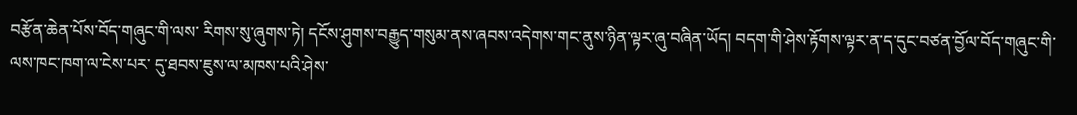བརྩོན་ཆེན་པོས་བོད་གཞུང་གི་ལས་ རིགས་སུ་ཞུགས་ཏེ། དངོས་ཤུགས་བརྒྱུད་གསུམ་ནས་ཞབས་འདེགས་གང་ནུས་ཉིན་ལྟར་ཞུ་བཞིན་ཡོད། བདག་གི་ཤེས་རྟོགས་ལྟར་ན་ད་དུང་བཙན་བྱོལ་བོད་གཞུང་གི་ལས་ཁང་ཁག་ལ་ངེས་པར་ དུ་ཐབས་ཇུས་ལ་མཁས་པའི་ཤེས་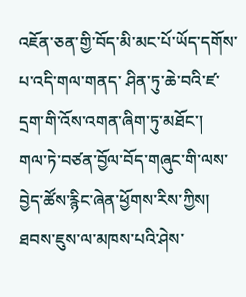འཇོན་ཅན་གྱི་བོད་མི་མང་པོ་ཡོད་དགོས་པ་འདི་གལ་གནད་ ཤིན་ཏུ་ཆེ་བའི་ཛ་དྲག་གི་འོས་འགན་ཞིག་ཏུ་མཐོང་།
གལ་ཏེ་བཙན་བྱོལ་བོད་གཞུང་གི་ལས་བྱེད་ཚོས་རྙིང་ཞེན་ཕྱོགས་རིས་ཀྱིས། ཐབས་ཇུས་ལ་མཁས་པའི་ཤེས་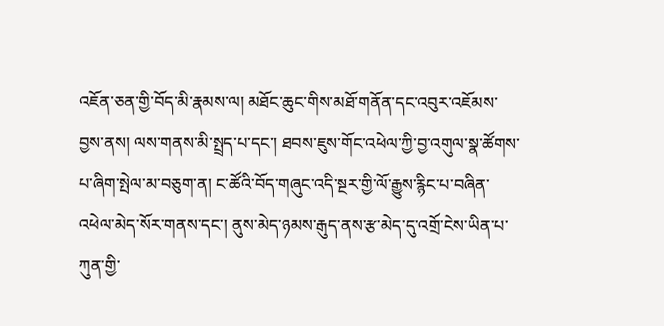འཇོན་ཅན་གྱི་བོད་མི་རྣམས་ལ། མཐོང་ཆུང་གིས་མཐོ་གནོན་དང་འབུར་འཇོམས་བྱས་ནས། ལས་གནས་མི་སྤྲད་པ་དང་། ཐབས་ཇུས་གོང་འཕེལ་ཀྱི་བྱ་འགུལ་སྣ་ཚོགས་པ་ཞིག་སྤེལ་མ་བཅུག་ན། ང་ཚོའི་བོད་གཞུང་འདི་སྔར་གྱི་ལོ་རྒྱུས་རྙིང་པ་བཞིན་འཕེལ་མེད་སོར་གནས་དང་། ནུས་མེད་ཉམས་རྒུད་ནས་རྩ་མེད་དུ་འགྲོ་ངེས་ཡིན་པ་ཀུན་གྱི་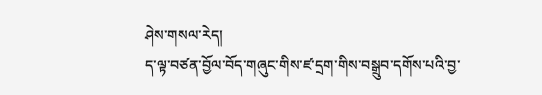ཤེས་གསལ་རེད།
ད་ལྟ་བཙན་བྱོལ་བོད་གཞུང་གིས་ཛ་དྲག་གིས་བསྒྲུབ་དགོས་པའི་བྱ་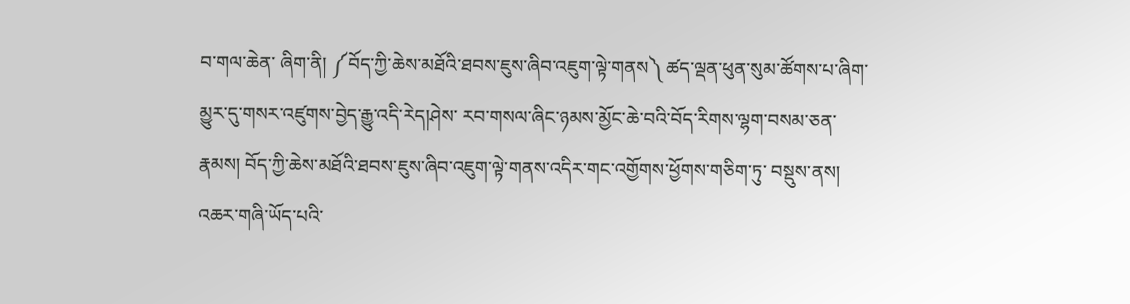བ་གལ་ཆེན་ ཞིག་ནི། ༼བོད་ཀྱི་ཆེས་མཐོའི་ཐབས་ཇུས་ཞིབ་འཇུག་ལྟེ་གནས༽ ཚད་ལྡན་ཕུན་སུམ་ཚོགས་པ་ཞིག་མྱུར་དུ་གསར་འཛུགས་བྱེད་རྒྱུ་འདི་རེད།ཤེས་ རབ་གསལ་ཞིང་ཉམས་མྱོང་ཆེ་བའི་བོད་རིགས་ལྷག་བསམ་ཅན་རྣམས། བོད་ཀྱི་ཆེས་མཐོའི་ཐབས་ཇུས་ཞིབ་འཇུག་ལྟེ་གནས་འདིར་གང་འགྱོགས་ཕྱོགས་གཅིག་ཏུ་ བསྡུས་ནས། འཆར་གཞི་ཡོད་པའི་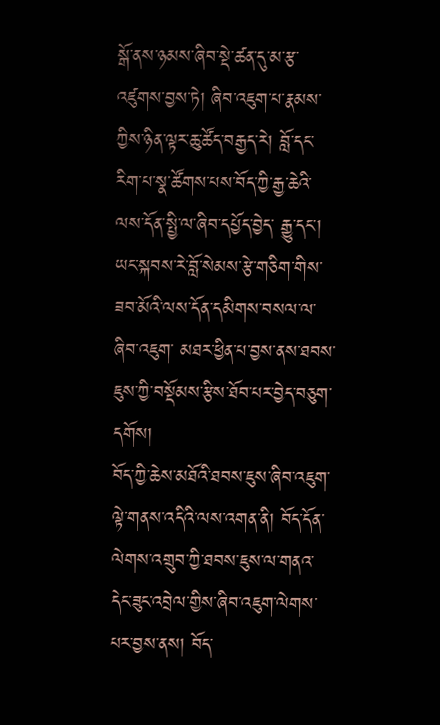སྒོ་ནས་ཉམས་ཞིབ་སྡེ་ཚན་དུ་མ་རྩ་འཛུགས་བྱས་ཏེ། ཞིབ་འཇུག་པ་རྣམས་ཀྱིས་ཉིན་ལྟར་ཆུ་ཚོད་བརྒྱད་རེ། བློ་དང་རིག་པ་སྣ་ཚོགས་པས་བོད་ཀྱི་རྒྱ་ཆེའི་ལས་དོན་སྤྱི་ལ་ཞིབ་དཔྱོད་བྱེད་ རྒྱུ་དང་། ཡང་སྐབས་རེ་བློ་སེམས་རྩེ་གཅིག་གིས་ཟབ་མོའི་ལས་དོན་དམིགས་བསལ་ལ་ཞིབ་འཇུག་ མཐར་ཕྱིན་པ་བྱས་ནས་ཐབས་ཇུས་ཀྱི་བསྡོམས་རྩིས་ཐོབ་པར་བྱེད་བཅུག་དགོས།
བོད་ཀྱི་ཆེས་མཐོའི་ཐབས་ཇུས་ཞིབ་འཇུག་ལྟེ་གནས་འདིའི་ལས་འགན་ནི། བོད་དོན་ལེགས་འགྲུབ་ཀྱི་ཐབས་ཇུས་ལ་གནའ་དེང་ཟུང་འབྲེལ་གྱིས་ཞིབ་འཇུག་ལེགས་ པར་བྱས་ནས། བོད་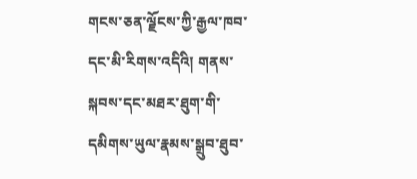གངས་ཅན་ལྗོངས་ཀྱི་རྒྱལ་ཁབ་དང་མི་རིགས་འདིའི། གནས་སྐབས་དང་མཐར་ཐུག་གི་དམིགས་ཡུལ་རྣམས་སྒྲུབ་ཐུབ་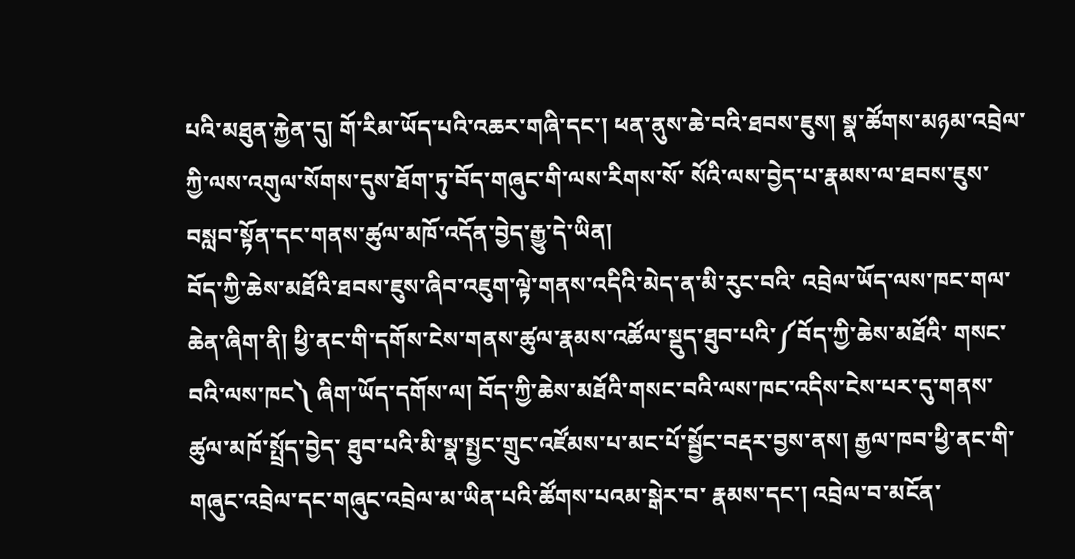པའི་མཐུན་རྐྱེན་དུ། གོ་རིམ་ཡོད་པའི་འཆར་གཞི་དང་། ཕན་ནུས་ཆེ་བའི་ཐབས་ཇུས། སྣ་ཚོགས་མཉམ་འབྲེལ་ཀྱི་ལས་འགུལ་སོགས་དུས་ཐོག་ཏུ་བོད་གཞུང་གི་ལས་རིགས་སོ་ སོའི་ལས་བྱེད་པ་རྣམས་ལ་ཐབས་ཇུས་བསླབ་སྟོན་དང་གནས་ཚུལ་མཁོ་འདོན་བྱེད་རྒྱུ་དེ་ཡིན།
བོད་ཀྱི་ཆེས་མཐོའི་ཐབས་ཇུས་ཞིབ་འཇུག་ལྟེ་གནས་འདིའི་མེད་ན་མི་རུང་བའི་ འབྲེལ་ཡོད་ལས་ཁང་གལ་ཆེན་ཞིག་ནི། ཕྱི་ནང་གི་དགོས་ངེས་གནས་ཚུལ་རྣམས་འཚོལ་སྡུད་ཐུབ་པའི་༼བོད་ཀྱི་ཆེས་མཐོའི་ གསང་བའི་ལས་ཁང༽ ཞིག་ཡོད་དགོས་ལ། བོད་ཀྱི་ཆེས་མཐོའི་གསང་བའི་ལས་ཁང་འདིས་ངེས་པར་དུ་གནས་ཚུལ་མཁོ་སྤྲོད་བྱེད་ ཐུབ་པའི་མི་སྣ་སྤྱང་གྲུང་འཛོམས་པ་མང་པོ་སྦྱོང་བརྡར་བྱས་ནས། རྒྱལ་ཁབ་ཕྱི་ནང་གི་གཞུང་འབྲེལ་དང་གཞུང་འབྲེལ་མ་ཡིན་པའི་ཚོགས་པའམ་སྒེར་བ་ རྣམས་དང་། འབྲེལ་བ་མངོན་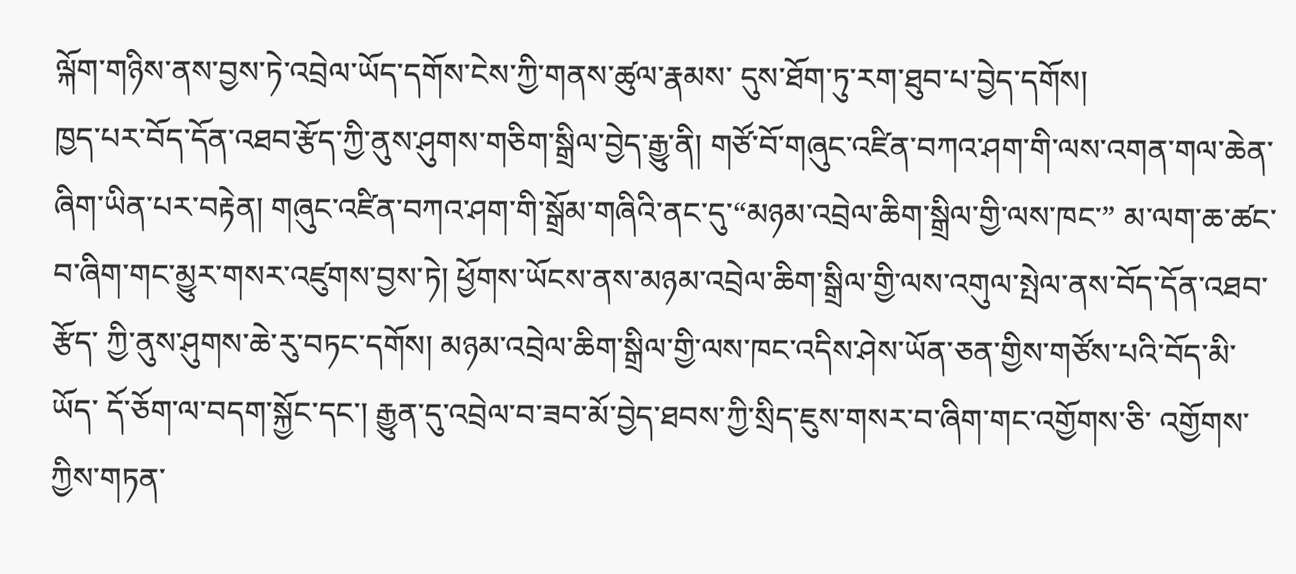ལྐོག་གཉིས་ནས་བྱས་ཏེ་འབྲེལ་ཡོད་དགོས་ངེས་ཀྱི་གནས་ཚུལ་རྣམས་ དུས་ཐོག་ཏུ་རག་ཐུབ་པ་བྱེད་དགོས།
ཁྱད་པར་བོད་དོན་འཐབ་རྩོད་ཀྱི་ནུས་ཤུགས་གཅིག་སྒྲིལ་བྱེད་རྒྱུ་ནི། གཙོ་བོ་གཞུང་འཛིན་བཀའ་ཤག་གི་ལས་འགན་གལ་ཆེན་ཞིག་ཡིན་པར་བརྟེན། གཞུང་འཛིན་བཀའ་ཤག་གི་སྒྲོམ་གཞིའི་ནང་དུ་“མཉམ་འབྲེལ་ཆིག་སྒྲིལ་གྱི་ལས་ཁང་” མ་ལག་ཆ་ཚང་བ་ཞིག་གང་མྱུར་གསར་འཛུགས་བྱས་ཏེ། ཕྱོགས་ཡོངས་ནས་མཉམ་འབྲེལ་ཆིག་སྒྲིལ་གྱི་ལས་འགུལ་སྤེལ་ནས་བོད་དོན་འཐབ་རྩོད་ ཀྱི་ནུས་ཤུགས་ཆེ་རུ་བཏང་དགོས། མཉམ་འབྲེལ་ཆིག་སྒྲིལ་གྱི་ལས་ཁང་འདིས་ཤེས་ཡོན་ཅན་གྱིས་གཙོས་པའི་བོད་མི་ཡོད་ དོ་ཅོག་ལ་བདག་སྐྱོང་དང་། རྒྱུན་དུ་འབྲེལ་བ་ཟབ་མོ་བྱེད་ཐབས་ཀྱི་སྲིད་ཇུས་གསར་བ་ཞིག་གང་འགྱོགས་ཅི་ འགྱོགས་ཀྱིས་གཏན་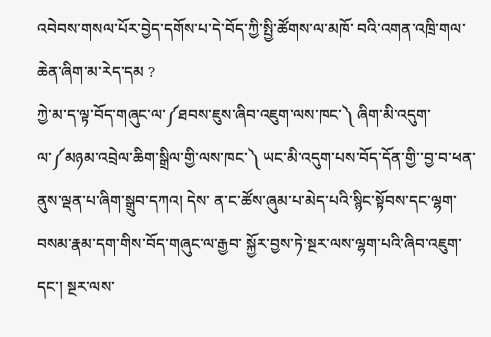འབེབས་གསལ་པོར་བྱེད་དགོས་པ་དེ་བོད་ཀྱི་སྤྱི་ཚོགས་ལ་མཁོ་ བའི་འགན་འཁྲི་གལ་ཆེན་ཞིག་མ་རེད་དམ ?
ཀྱེ་མ་ད་ལྟ་བོད་གཞུང་ལ་༼ཐབས་ཇུས་ཞིབ་འཇུག་ལས་ཁང་༽ ཞིག་མི་འདུག་ལ་༼མཉམ་འབྲེལ་ཆིག་སྒྲིལ་གྱི་ལས་ཁང་༽ ཡང་མི་འདུག་པས་བོད་དོན་གྱི་་བྱ་བ་ཕན་ནུས་ལྡན་པ་ཞིག་སྒྲུབ་དཀའ། དེས་ ན་ང་ཚོས་ཞུམ་པ་མེད་པའི་སྙིང་སྟོབས་དང་ལྷག་བསམ་རྣམ་དག་གིས་བོད་གཞུང་ལ་རྒྱབ་ སྐྱོར་བྱས་ཏེ་སྔར་ལས་ལྷག་པའི་ཞིབ་འཇུག་དང་། སྔར་ལས་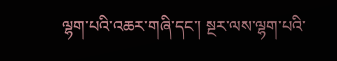ལྷག་པའི་འཆར་གཞི་དང་། སྔར་ལས་ལྷག་པའི་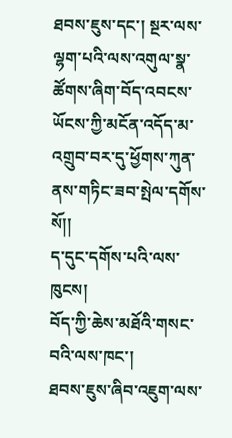ཐབས་ཇུས་དང་། སྔར་ལས་ལྷག་པའི་ལས་འགུལ་སྣ་ཚོགས་ཞིག་བོད་འབངས་ཡོངས་ཀྱི་མངོན་འདོད་མ་འགྲུབ་བར་དུ་ཕྱོགས་ཀུན་ནས་གཏིང་ཟབ་སྤེལ་དགོས་སོ།།
ད་དུང་དགོས་པའི་ལས་ཁུངས།
བོད་ཀྱི་ཆེས་མཐོའི་གསང་བའི་ལས་ཁང་།
ཐབས་ཇུས་ཞིབ་འཇུག་ལས་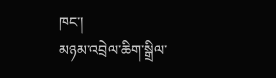ཁང་།
མཉམ་འབྲེལ་ཆིག་སྒྲིལ་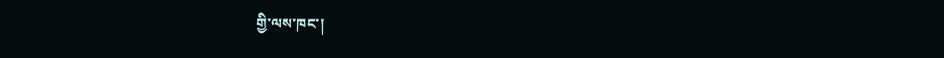གྱི་ལས་ཁང་།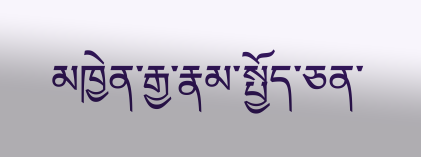མཁྱེན་རྒྱ་རྣམ་སྤྱོད་ཅན་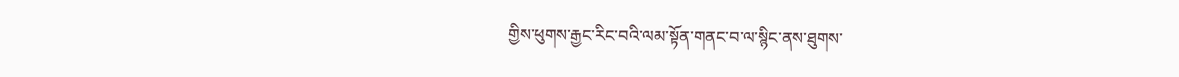གྱིས་ཕུགས་རྒྱང་རིང་བའི་ལམ་སྟོན་གནང་བ་ལ་སྙིང་ནས་ཐུགས་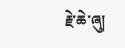རྗེ་ཆེ་ཞུ།